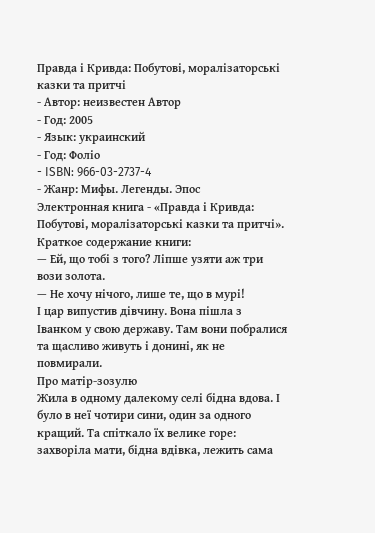Правда і Кривда: Побутові, моралізаторські казки та притчі
- Автор: неизвестен Автор
- Год: 2005
- Язык: украинский
- Год: Фоліо
- ISBN: 966-03-2737-4
- Жанр: Мифы. Легенды. Эпос
Электронная книга - «Правда і Кривда: Побутові, моралізаторські казки та притчі». Краткое содержание книги:
— Ей, що тобі з того? Ліпше узяти аж три вози золота.
— Не хочу нічого, лише те, що в мурі!
І цар випустив дівчину. Вона пішла з Іванком у свою державу. Там вони побралися та щасливо живуть і донині, як не повмирали.
Про матір-зозулю
Жила в одному далекому селі бідна вдова. І було в неї чотири сини, один за одного кращий. Та спіткало їх велике горе: захворіла мати, бідна вдівка, лежить сама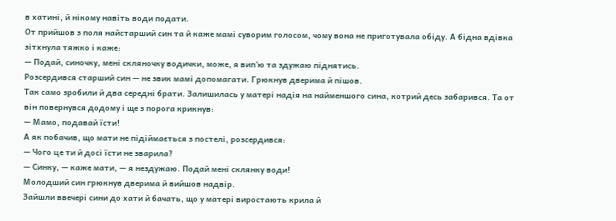в хатині, й нікому навіть води подати.
От прийшов з поля найстарший син та й каже мамі суворим голосом, чому вона не приготувала обіду. А бідна вдівка зітхнула тяжко і каже:
— Подай, синочку, мені скляночку водички, може, я вип'ю та здужаю піднятись.
Розсердився старший син — не звик мамі допомагати. Грюкнув дверима й пішов.
Так само зробили й два середні брати. Залишилась у матері надія на найменшого сина, котрий десь забарився. Та от він повернувся додому і ще з порога крикнув:
— Мамо, подавай їсти!
А як побачив, що мати не підіймається з постелі, розсердився:
— Чого це ти й досі їсти не зварила?
— Синку, — каже мати, — я нездужаю. Подай мені склянку води!
Молодший син грюкнув дверима й вийшов надвір.
Зайшли ввечері сини до хати й бачать, що у матері виростають крила й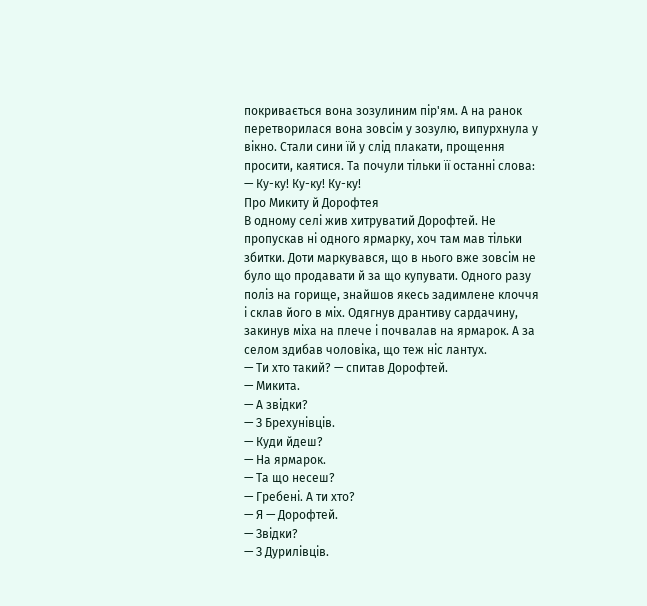покривається вона зозулиним пір'ям. А на ранок перетворилася вона зовсім у зозулю, випурхнула у вікно. Стали сини їй у слід плакати, прощення просити, каятися. Та почули тільки її останні слова:
— Ку-ку! Ку-ку! Ку-ку!
Про Микиту й Дорофтея
В одному селі жив хитруватий Дорофтей. Не пропускав ні одного ярмарку, хоч там мав тільки збитки. Доти маркувався, що в нього вже зовсім не було що продавати й за що купувати. Одного разу поліз на горище, знайшов якесь задимлене клоччя і склав його в міх. Одягнув дрантиву сардачину, закинув міха на плече і почвалав на ярмарок. А за селом здибав чоловіка, що теж ніс лантух.
— Ти хто такий? — спитав Дорофтей.
— Микита.
— А звідки?
— З Брехунівців.
— Куди йдеш?
— На ярмарок.
— Та що несеш?
— Гребені. А ти хто?
— Я — Дорофтей.
— Звідки?
— З Дурилівців.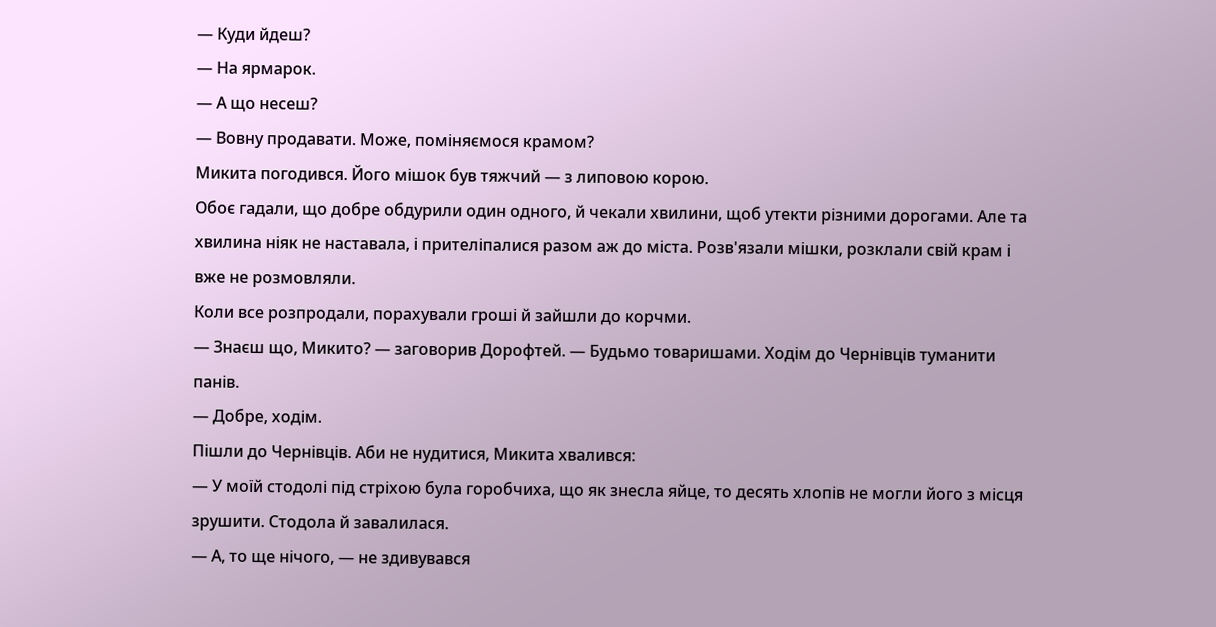— Куди йдеш?
— На ярмарок.
— А що несеш?
— Вовну продавати. Може, поміняємося крамом?
Микита погодився. Його мішок був тяжчий — з липовою корою.
Обоє гадали, що добре обдурили один одного, й чекали хвилини, щоб утекти різними дорогами. Але та хвилина ніяк не наставала, і прителіпалися разом аж до міста. Розв'язали мішки, розклали свій крам і вже не розмовляли.
Коли все розпродали, порахували гроші й зайшли до корчми.
— Знаєш що, Микито? — заговорив Дорофтей. — Будьмо товаришами. Ходім до Чернівців туманити панів.
— Добре, ходім.
Пішли до Чернівців. Аби не нудитися, Микита хвалився:
— У моїй стодолі під стріхою була горобчиха, що як знесла яйце, то десять хлопів не могли його з місця зрушити. Стодола й завалилася.
— А, то ще нічого, — не здивувався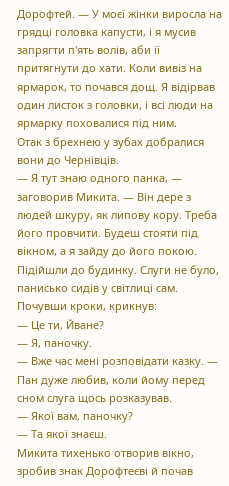Дорофтей. — У моєї жінки виросла на грядці головка капусти, і я мусив запрягти п'ять волів, аби її притягнути до хати. Коли вивіз на ярмарок, то почався дощ. Я відірвав один листок з головки, і всі люди на ярмарку поховалися під ним.
Отак з брехнею у зубах добралися вони до Чернівців.
— Я тут знаю одного панка, — заговорив Микита. — Він дере з людей шкуру, як липову кору. Треба його провчити. Будеш стояти під вікном, а я зайду до його покою.
Підійшли до будинку. Слуги не було, панисько сидів у світлиці сам. Почувши кроки, крикнув:
— Це ти, Йване?
— Я, паночку.
— Вже час мені розповідати казку. — Пан дуже любив, коли йому перед сном слуга щось розказував.
— Якої вам, паночку?
— Та якої знаєш.
Микита тихенько отворив вікно, зробив знак Дорофтеєві й почав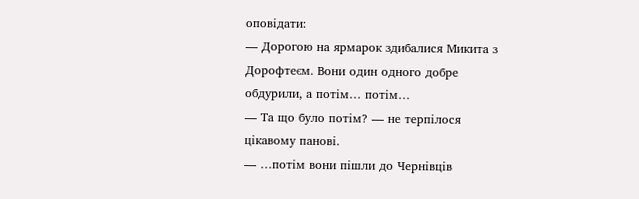оповідати:
— Дорогою на ярмарок здибалися Микита з Дорофтеєм. Вони один одного добре обдурили, а потім… потім…
— Та що було потім? — не терпілося цікавому панові.
— …потім вони пішли до Чернівців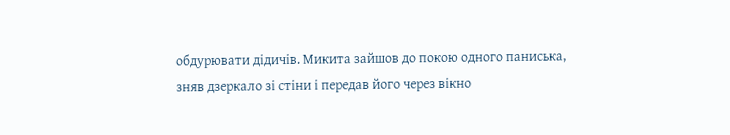обдурювати дідичів. Микита зайшов до покою одного паниська, зняв дзеркало зі стіни і передав його через вікно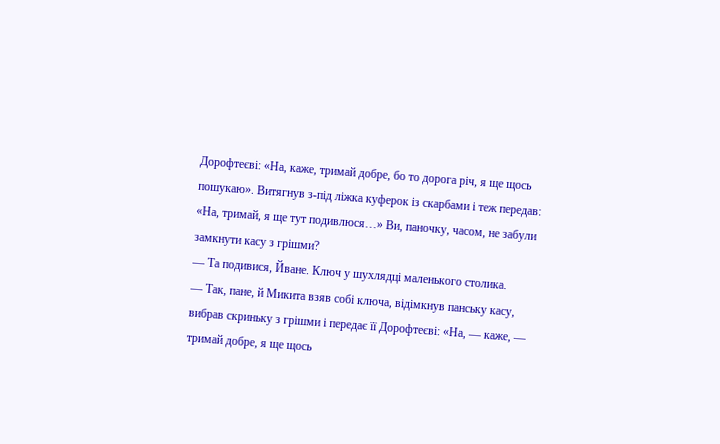Дорофтеєві: «На, каже, тримай добре, бо то дорога річ, я ще щось пошукаю». Витягнув з-під ліжка куферок із скарбами і теж передав: «На, тримай, я ще тут подивлюся…» Ви, паночку, часом, не забули замкнути касу з грішми?
— Та подивися, Йване. Ключ у шухлядці маленького столика.
— Так, пане, й Микита взяв собі ключа, відімкнув панську касу, вибрав скриньку з грішми і передає її Дорофтеєві: «На, — каже, — тримай добре, я ще щось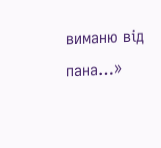виманю від пана…»